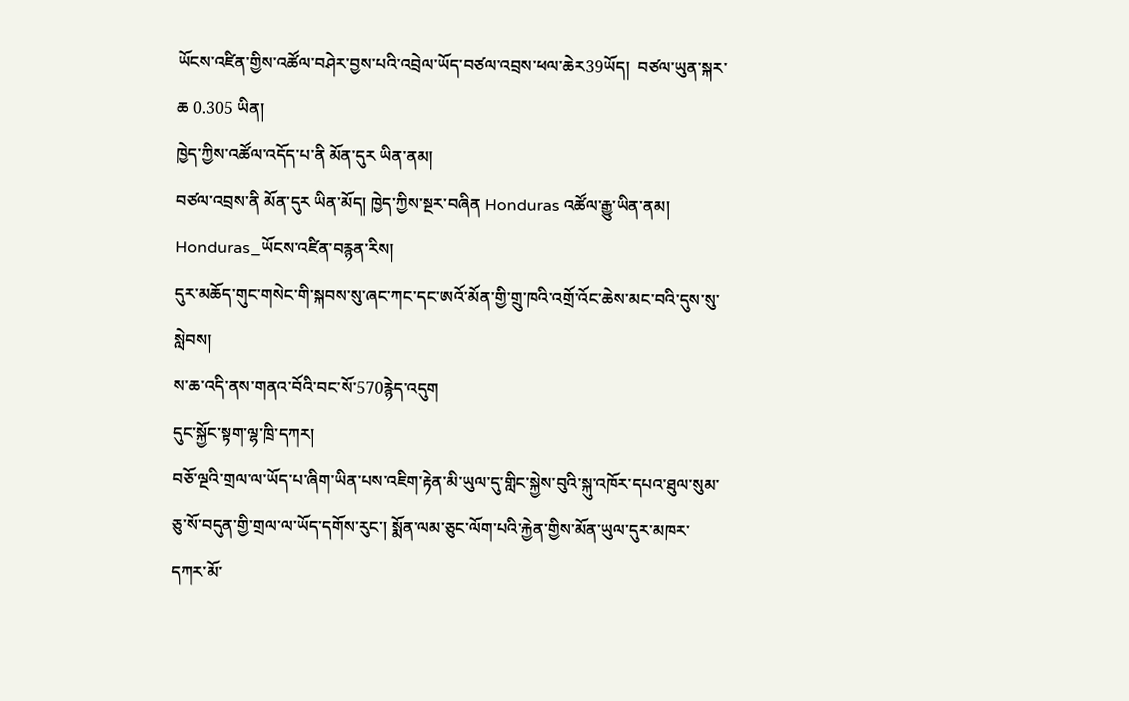ཡོངས་འཛིན་གྱིས་འཚོལ་བཤེར་བྱས་པའི་འབྲེལ་ཡོད་བཙལ་འབྲས་ཕལ་ཆེར39ཡོད།  བཙལ་ཡུན་སྐར་ཆ 0.305 ཡིན།
ཁྱེད་ཀྱིས་འཚོལ་འདོད་པ་ནི མོན་དུར ཡིན་ནམ།
བཙལ་འབྲས་ནི མོན་དུར ཡིན་མོད། ཁྱེད་ཀྱིས་སྔར་བཞིན Honduras འཚོལ་རྒྱུ་ཡིན་ནམ།
Honduras_ཡོངས་འཛིན་བརྙན་རིས།
དུར་མཆོད་གུང་གསེང་གི་སྐབས་སུ་ཞང་ཀང་དང་ཨའོ་མོན་གྱི་གྲུ་ཁའི་འགྲོ་འོང་ཆེས་མང་བའི་དུས་སུ་སླེབས།
ས་ཆ་འདི་ནས་གནའ་བོའི་བང་སོ་570རྙེད་འདུག
དུང་སྐྱོང་སྟག་ལྷ་ཁྲི་དཀར།
བཅོ་ལྔའི་གྲལ་ལ་ཡོད་པ་ཞིག་ཡིན་པས་འཇིག་རྟེན་མི་ཡུལ་དུ་གླིང་སྐྱེས་བུའི་སྐུ་འཁོར་དཔའ་ཐུལ་སུམ་ཅུ་སོ་བདུན་གྱི་གྲལ་ལ་ཡོད་དགོས་རུང་། སྨོན་ལམ་ཅུང་ལོག་པའི་རྐྱེན་གྱིས་མོན་ཡུལ་དུར་མཁར་དཀར་མོ་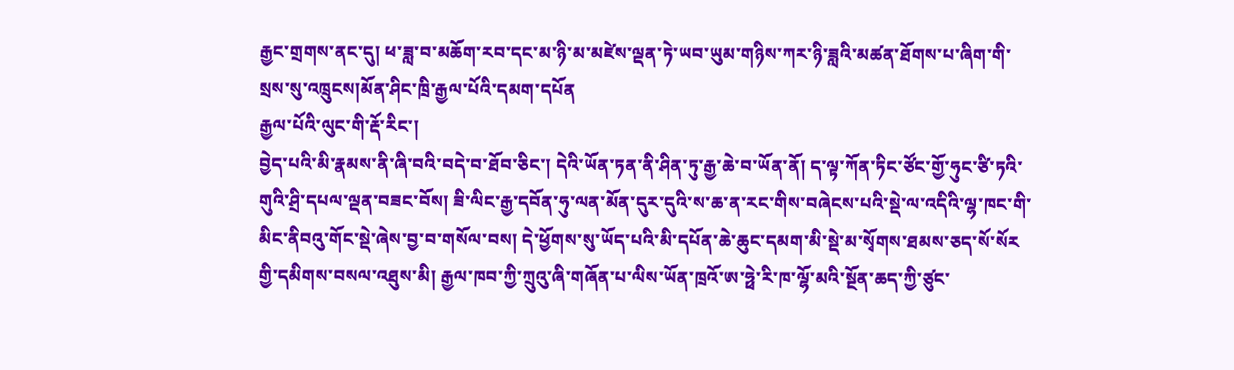རྒྱང་གྲགས་ནང་དུ། ཕ་ཟླ་བ་མཆོག་རབ་དང་མ་ཉི་མ་མཛེས་ལྡན་ཏེ་ཡབ་ཡུམ་གཉིས་ཀར་ཉི་ཟླའི་མཚན་ཐོགས་པ་ཞིག་གི་སྲས་སུ་འཁྲུངས།མོན་ཤིང་ཁྲི་རྒྱལ་པོའི་དམག་དཔོན
རྒྱལ་པོའི་ལུང་གི་རྡོ་རིང་།
བྱེད་པའི་མི་རྣམས་ནི་ཞི་བའི་བདེ་བ་ཐོབ་ཅིང་། དེའི་ཡོན་ཏན་ནི་ཤིན་ཏུ་རྒྱ་ཆེ་བ་ཡོན་ནོ། ད་ལྟ་ཀོན་ཏིང་ཙོང་གྱོ་ཧུང་ཙི་ཏའི་གུའི་ཤྲི་དཔལ་ལྡན་བཟང་བོས། ཟི་ལིང་རྒྱ་དབོན་ཧུ་ལན་མོན་དུར་དུའི་ས་ཆ་ན་རང་གིས་བཞེངས་པའི་སྡེ་ལ་འདིའི་ལྷ་ཁང་གི་མིང་ནིབའུ་གོང་སྡེ་ཞེས་བྱ་བ་གསོལ་བས། དེ་ཕྱོགས་སུ་ཡོད་པའི་མི་དཔོན་ཆེ་ཆུང་དམག་མི་སྡེ་མ་སྭོགས་ཐམས་ཅད་སོ་སོར
གྱི་དམིགས་བསལ་འཐུས་མི། རྒྱལ་ཁབ་ཀྱི་ཀྲུའུ་ཞི་གཞོན་པ་ལིས་ཡོན་ཁྲའོ་ཨ་ཧྥེ་རི་ཁ་ལྷོ་མའི་སྔོན་ཆད་ཀྱི་ཙུང་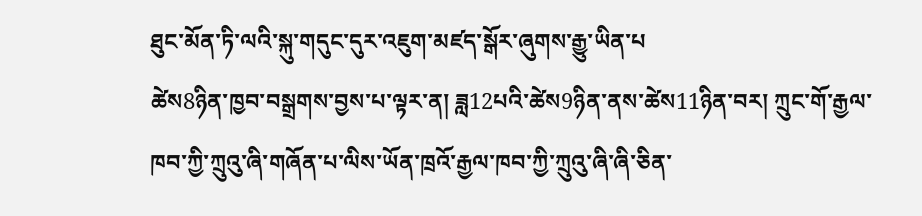ཐུང་མོན་ཏི་ལའི་སྐུ་གདུང་དུར་འཇུག་མཛད་སྒོར་ཞུགས་རྒྱུ་ཡིན་པ
ཚེས8ཉིན་ཁྱབ་བསྒྲགས་བྱས་པ་ལྟར་ན། ཟླ12པའི་ཚེས9ཉིན་ནས་ཚེས11ཉིན་བར། ཀྲུང་གོ་རྒྱལ་ཁབ་ཀྱི་ཀྲུའུ་ཞི་གཞོན་པ་ལིས་ཡོན་ཁྲའོ་རྒྱལ་ཁབ་ཀྱི་ཀྲུའུ་ཞི་ཞི་ཅིན་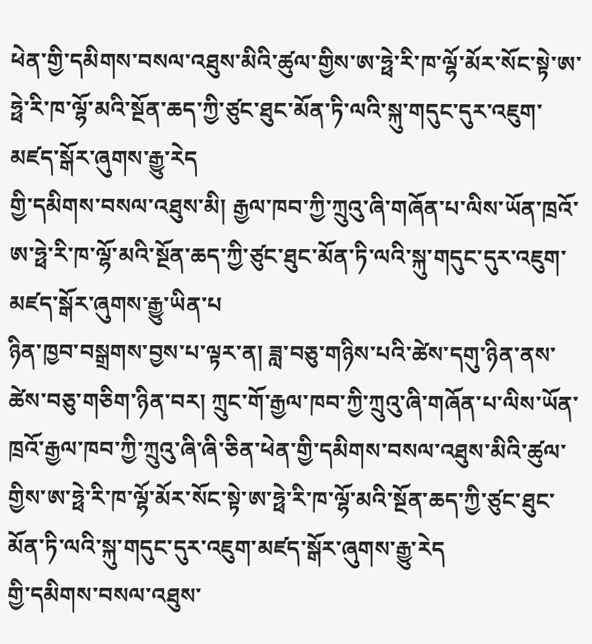ཕེན་གྱི་དམིགས་བསལ་འཐུས་མིའི་ཚུལ་གྱིས་ཨ་ཧྥེ་རི་ཁ་ལྷོ་མོར་སོང་སྟེ་ཨ་ཧྥེ་རི་ཁ་ལྷོ་མའི་སྔོན་ཆད་ཀྱི་ཙུང་ཐུང་མོན་ཏི་ལའི་སྐུ་གདུང་དུར་འཇུག་མཛད་སྒོར་ཞུགས་རྒྱུ་རེད
གྱི་དམིགས་བསལ་འཐུས་མི། རྒྱལ་ཁབ་ཀྱི་ཀྲུའུ་ཞི་གཞོན་པ་ལིས་ཡོན་ཁྲའོ་ཨ་ཧྥེ་རི་ཁ་ལྷོ་མའི་སྔོན་ཆད་ཀྱི་ཙུང་ཐུང་མོན་ཏི་ལའི་སྐུ་གདུང་དུར་འཇུག་མཛད་སྒོར་ཞུགས་རྒྱུ་ཡིན་པ
ཉིན་ཁྱབ་བསྒྲགས་བྱས་པ་ལྟར་ན། ཟླ་བཅུ་གཉིས་པའི་ཚེས་དགུ་ཉིན་ནས་ཚེས་བཅུ་གཅིག་ཉིན་བར། ཀྲུང་གོ་རྒྱལ་ཁབ་ཀྱི་ཀྲུའུ་ཞི་གཞོན་པ་ལིས་ཡོན་ཁྲའོ་རྒྱལ་ཁབ་ཀྱི་ཀྲུའུ་ཞི་ཞི་ཅིན་ཕེན་གྱི་དམིགས་བསལ་འཐུས་མིའི་ཚུལ་གྱིས་ཨ་ཧྥེ་རི་ཁ་ལྷོ་མོར་སོང་སྟེ་ཨ་ཧྥེ་རི་ཁ་ལྷོ་མའི་སྔོན་ཆད་ཀྱི་ཙུང་ཐུང་མོན་ཏི་ལའི་སྐུ་གདུང་དུར་འཇུག་མཛད་སྒོར་ཞུགས་རྒྱུ་རེད
གྱི་དམིགས་བསལ་འཐུས་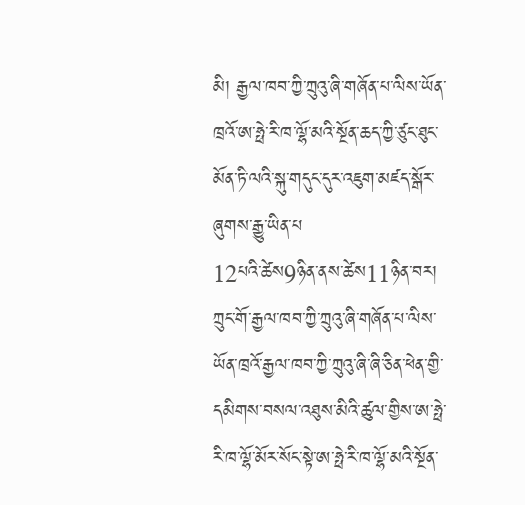མི། རྒྱལ་ཁབ་ཀྱི་ཀྲུའུ་ཞི་གཞོན་པ་ལིས་ཡོན་ཁྲའོ་ཨ་ཧྥེ་རི་ཁ་ལྷོ་མའི་སྔོན་ཆད་ཀྱི་ཙུང་ཐུང་མོན་ཏི་ལའི་སྐུ་གདུང་དུར་འཇུག་མཛད་སྒོར་ཞུགས་རྒྱུ་ཡིན་པ
12པའི་ཚེས9ཉིན་ནས་ཚེས11ཉིན་བར། ཀྲུང་གོ་རྒྱལ་ཁབ་ཀྱི་ཀྲུའུ་ཞི་གཞོན་པ་ལིས་ཡོན་ཁྲའོ་རྒྱལ་ཁབ་ཀྱི་ཀྲུའུ་ཞི་ཞི་ཅིན་ཕེན་གྱི་དམིགས་བསལ་འཐུས་མིའི་ཚུལ་གྱིས་ཨ་ཧྥེ་རི་ཁ་ལྷོ་མོར་སོང་སྟེ་ཨ་ཧྥེ་རི་ཁ་ལྷོ་མའི་སྔོན་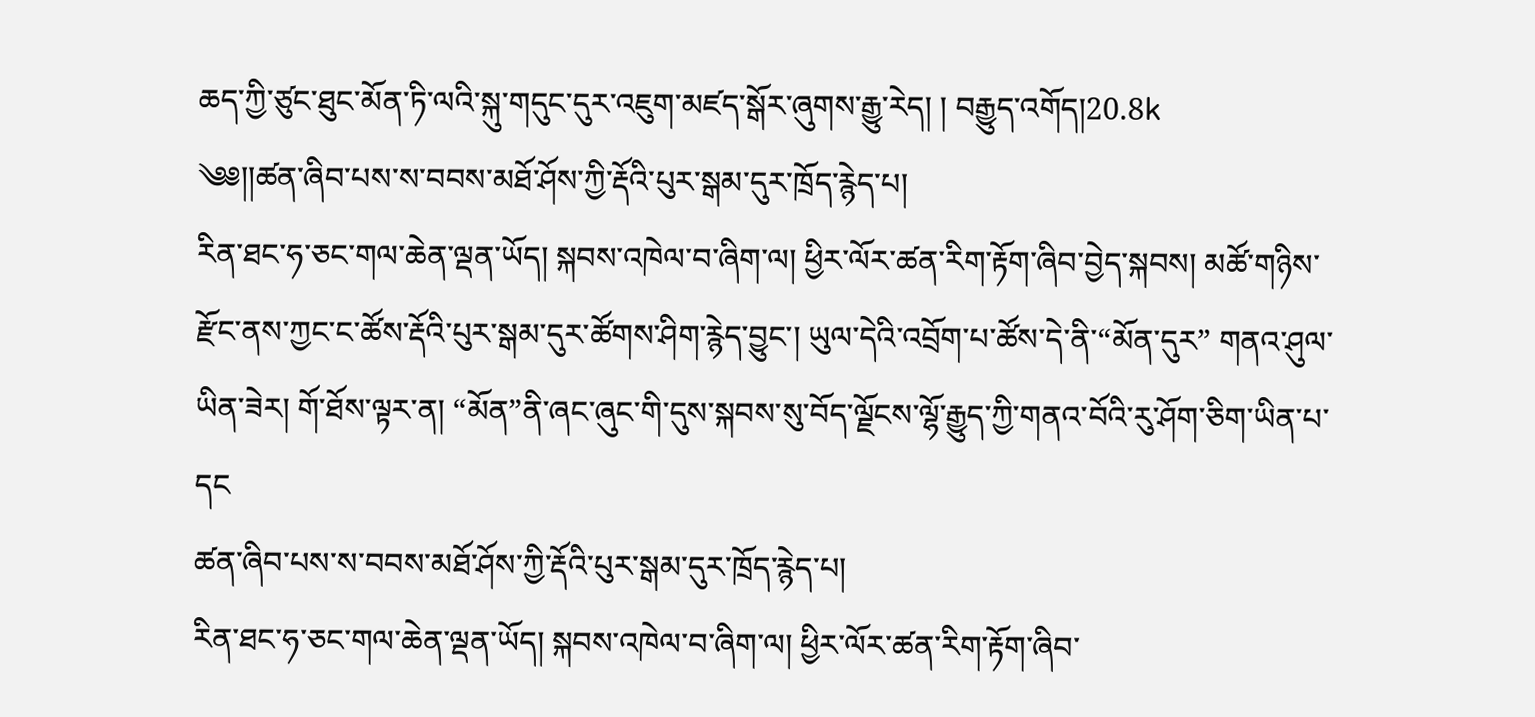ཆད་ཀྱི་ཙུང་ཐུང་མོན་ཏི་ལའི་སྐུ་གདུང་དུར་འཇུག་མཛད་སྒོར་ཞུགས་རྒྱུ་རེད། ། བརྒྱུད་འགོད།20.8k
༄༅།།ཚན་ཞིབ་པས་ས་བབས་མཐོ་ཤོས་ཀྱི་རྡོའི་པུར་སྒམ་དུར་ཁྲོད་རྙེད་པ།
རིན་ཐང་ཧ་ཅང་གལ་ཆེན་ལྡན་ཡོད། སྐབས་འཁེལ་བ་ཞིག་ལ། ཕྱིར་ལོར་ཚན་རིག་རྟོག་ཞིབ་བྱེད་སྐབས། མཚོ་གཉིས་རྫོང་ནས་ཀྱང་ང་ཚོས་རྡོའི་པུར་སྒམ་དུར་ཚོགས་ཤིག་རྙེད་བྱུང་། ཡུལ་དེའི་འབྲོག་པ་ཚོས་དེ་ནི་“མོན་དུར” གནའ་ཤུལ་ཡིན་ཟེར། གོ་ཐོས་ལྟར་ན། “མོན”ནི་ཞང་ཞུང་གི་དུས་སྐབས་སུ་བོད་ལྗོངས་ལྷོ་རྒྱུད་ཀྱི་གནའ་བོའི་རུ་ཤོག་ཅིག་ཡིན་པ་དང
ཚན་ཞིབ་པས་ས་བབས་མཐོ་ཤོས་ཀྱི་རྡོའི་པུར་སྒམ་དུར་ཁྲོད་རྙེད་པ།
རིན་ཐང་ཧ་ཅང་གལ་ཆེན་ལྡན་ཡོད། སྐབས་འཁེལ་བ་ཞིག་ལ། ཕྱིར་ལོར་ཚན་རིག་རྟོག་ཞིབ་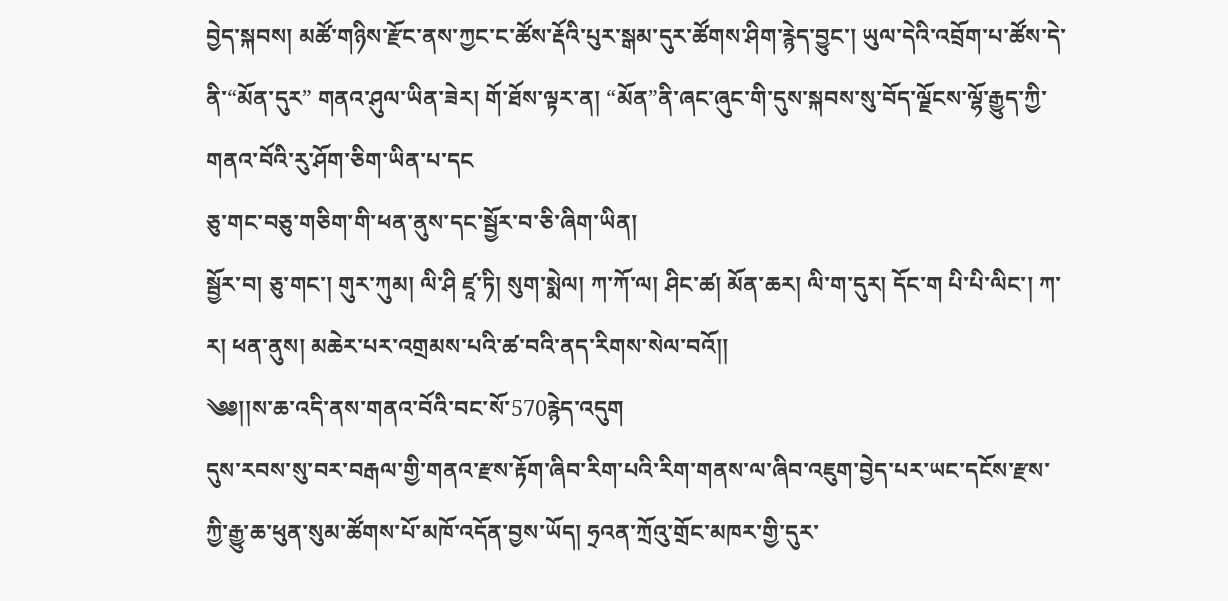བྱེད་སྐབས། མཚོ་གཉིས་རྫོང་ནས་ཀྱང་ང་ཚོས་རྡོའི་པུར་སྒམ་དུར་ཚོགས་ཤིག་རྙེད་བྱུང་། ཡུལ་དེའི་འབྲོག་པ་ཚོས་དེ་ནི་“མོན་དུར” གནའ་ཤུལ་ཡིན་ཟེར། གོ་ཐོས་ལྟར་ན། “མོན”ནི་ཞང་ཞུང་གི་དུས་སྐབས་སུ་བོད་ལྗོངས་ལྷོ་རྒྱུད་ཀྱི་གནའ་བོའི་རུ་ཤོག་ཅིག་ཡིན་པ་དང
ཅུ་གང་བཅུ་གཅིག་གི་ཕན་ནུས་དང་སྦྱོར་བ་ཅི་ཞིག་ཡིན།
སྦྱོར་བ། ཅུ་གང་། གུར་ཀུམ། ལི་ཤི ཛཱ་ཏི། སུག་སྨེལ། ཀ་ཀོ་ལ། ཤིང་ཚ། མོན་ཆར། ལི་ག་དུར། དོང་ག པི་པི་ལིང་། ཀ་ར། ཕན་ནུས། མཆེར་པར་འགྲམས་པའི་ཚ་བའི་ནད་རིགས་སེལ་བའོ།།
༄༅།།ས་ཆ་འདི་ནས་གནའ་བོའི་བང་སོ་570རྙེད་འདུག
དུས་རབས་སུ་བར་བརྒལ་གྱི་གནའ་རྫས་རྟོག་ཞིབ་རིག་པའི་རིག་གནས་ལ་ཞིབ་འཇུག་བྱེད་པར་ཡང་དངོས་རྫས་ཀྱི་རྒྱུ་ཆ་ཕུན་སུམ་ཚོགས་པོ་མཁོ་འདོན་བྱས་ཡོད། ཧྲའན་ཀྲོའུ་གྲོང་མཁར་གྱི་དུར་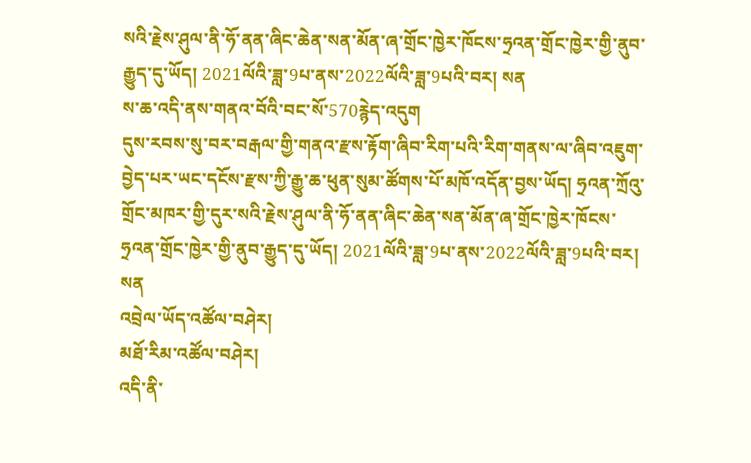སའི་རྗེས་ཤུལ་ནི་ཧོ་ནན་ཞིང་ཆེན་སན་མོན་ཞ་གྲོང་ཁྱེར་ཁོངས་ཧྲའན་གྲོང་ཁྱེར་གྱི་ནུབ་རྒྱུད་དུ་ཡོད། 2021ལོའི་ཟླ་9པ་ནས་2022ལོའི་ཟླ་9པའི་བར། སན
ས་ཆ་འདི་ནས་གནའ་བོའི་བང་སོ་570རྙེད་འདུག
དུས་རབས་སུ་བར་བརྒལ་གྱི་གནའ་རྫས་རྟོག་ཞིབ་རིག་པའི་རིག་གནས་ལ་ཞིབ་འཇུག་བྱེད་པར་ཡང་དངོས་རྫས་ཀྱི་རྒྱུ་ཆ་ཕུན་སུམ་ཚོགས་པོ་མཁོ་འདོན་བྱས་ཡོད། ཧྲའན་ཀྲོའུ་གྲོང་མཁར་གྱི་དུར་སའི་རྗེས་ཤུལ་ནི་ཧོ་ནན་ཞིང་ཆེན་སན་མོན་ཞ་གྲོང་ཁྱེར་ཁོངས་ཧྲའན་གྲོང་ཁྱེར་གྱི་ནུབ་རྒྱུད་དུ་ཡོད། 2021ལོའི་ཟླ་9པ་ནས་2022ལོའི་ཟླ་9པའི་བར། སན
འབྲེལ་ཡོད་འཚོལ་བཤེར།
མཐོ་རིམ་འཚོལ་བཤེར།
འདི་ནི་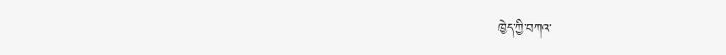ཁྱེད་ཀྱི་བཀའ་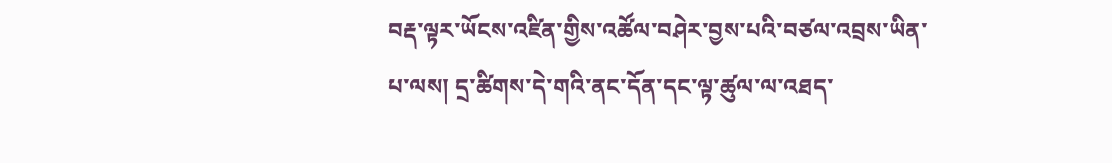བརྡ་ལྟར་ཡོངས་འཛིན་གྱིས་འཚོལ་བཤེར་བྱས་པའི་བཙལ་འབྲས་ཡིན་པ་ལས། དྲ་ཚིགས་དེ་གའི་ནང་དོན་དང་ལྟ་ཚུལ་ལ་འཐད་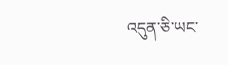འདུན་ཅི་ཡང་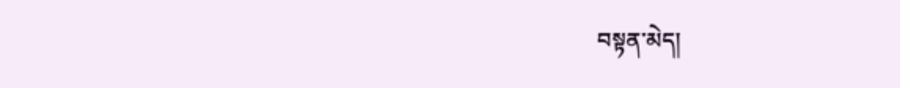བསྟན་མེད།